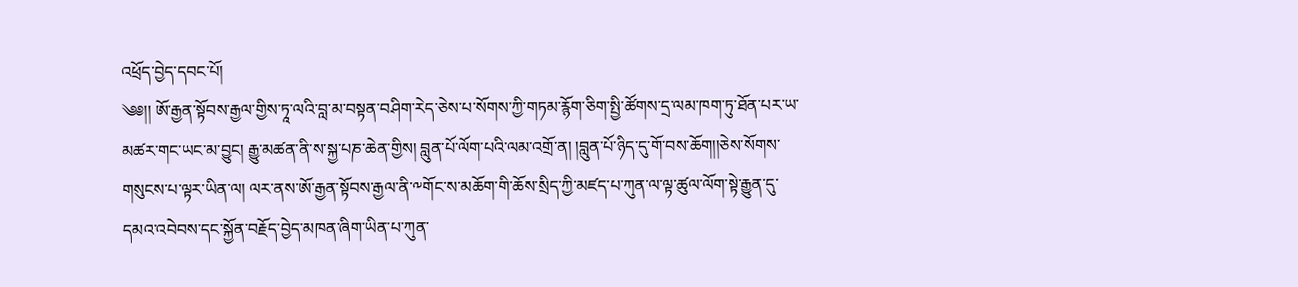འཕྲོད་བྱེད་དབང་པོ།
༄༅།། ཨོ་རྒྱན་སྟོབས་རྒྱལ་གྱིས་ཏཱ་ལའི་བླ་མ་བསྟན་བཤིག་རེད་ཅེས་པ་སོགས་ཀྱི་གཏམ་རྙོག་ཅིག་སྤྱི་ཚོགས་དྲ་ལམ་ཁག་ཏུ་ཐོན་པར་ཡ་མཚར་གང་ཡང་མ་བྱུང། རྒྱུ་མཚན་ནི་ས་སྐྱ་པཎ་ཆེན་གྱིས། བླུན་པོ་ལོག་པའི་ལམ་འགྲོ་ན། །བླུན་པོ་ཉིད་དུ་གོ་བས་ཆོག།།ཅེས་སོགས་གསུངས་པ་ལྟར་ཡིན་ལ། ལར་ནས་ཨོ་རྒྱན་སྟོབས་རྒྱལ་ནི་༸གོང་ས་མཆོག་གི་ཆོས་སྲིད་ཀྱི་མཛད་པ་ཀུན་ལ་ལྟ་ཚུལ་ལོག་སྟེ་རྒྱུན་དུ་དམའ་འབེབས་དང་སྐྱོན་བརྗོད་བྱེད་མཁན་ཞིག་ཡིན་པ་ཀུན་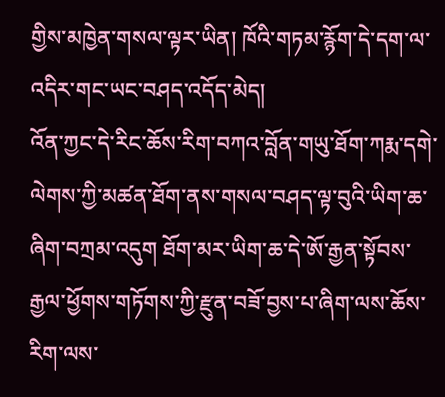གྱིས་མཁྱེན་གསལ་ལྟར་ཡིན། ཁོའི་གཏམ་རྙོག་དེ་དག་ལ་འདིར་གང་ཡང་བཤད་འདོད་མེད།
འོན་ཀྱང་དེ་རིང་ཆོས་རིག་བཀའ་བློན་གཡུ་ཐོག་ཀརྨ་དགེ་ལེགས་ཀྱི་མཚན་ཐོག་ནས་གསལ་བཤད་ལྟ་བུའི་ཡིག་ཆ་ཞིག་བཀྲམ་འདུག ཐོག་མར་ཡིག་ཆ་དེ་ཨོ་རྒྱན་སྟོབས་རྒྱལ་ཕྱོགས་གཏོགས་ཀྱི་རྫུན་བཟོ་བྱས་པ་ཞིག་ལས་ཆོས་རིག་ལས་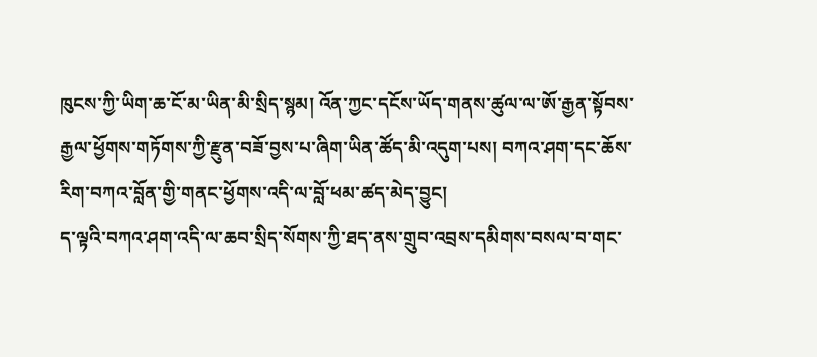ཁུངས་ཀྱི་ཡིག་ཆ་ངོ་མ་ཡིན་མི་སྲིད་སྙམ། འོན་ཀྱང་དངོས་ཡོད་གནས་ཚུལ་ལ་ཨོ་རྒྱན་སྟོབས་རྒྱལ་ཕྱོགས་གཏོགས་ཀྱི་རྫུན་བཟོ་བྱས་པ་ཞིག་ཡིན་ཚོད་མི་འདུག་པས། བཀའ་ཤག་དང་ཆོས་རིག་བཀའ་བློན་གྱི་གནང་ཕྱོགས་འདི་ལ་བློ་ཕམ་ཚད་མེད་བྱུང།
ད་ལྟའི་བཀའ་ཤག་འདི་ལ་ཆབ་སྲིད་སོགས་ཀྱི་ཐད་ནས་གྲུབ་འབྲས་དམིགས་བསལ་བ་གང་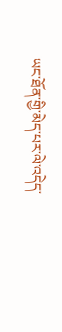ཡང་ཐོན་གྱི་མེད་པར་ལེ་འདེད་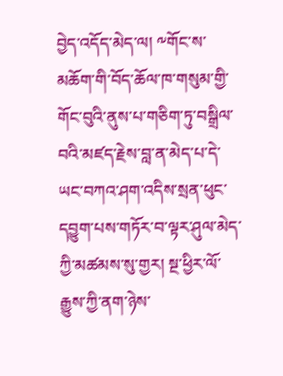བྱེད་འདོད་མེད་ལ། ༸གོང་ས་མཆོག་གི་བོད་ཆོལ་ཁ་གསུམ་གྱི་གོང་བུའི་ནུས་པ་གཅིག་ཏུ་བསྒྲིལ་བའི་མཛད་རྗེས་བླ་ན་མེད་པ་དེ་ཡང་བཀའ་ཤག་འདིས་སྲན་ཕུང་དབྱུག་པས་གཏོར་བ་ལྟར་ཤུལ་མེད་ཀྱི་མཚམས་སུ་གྱར། སྔ་ཕྱིར་ལོ་རྒྱུས་ཀྱི་ནག་ཉེས་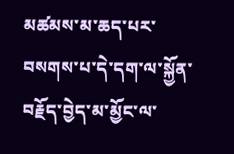མཚམས་མ་ཆད་པར་བསགས་པ་དེ་དག་ལ་སྐྱོན་བརྗོད་བྱེད་མ་མྱོང་ལ་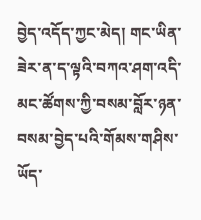བྱེད་འདོད་ཀྱང་མེད། གང་ཡིན་ཟེར་ན་ད་ལྟའི་བཀའ་ཤག་འདི་མང་ཚོགས་ཀྱི་བསམ་བློར་ཉན་བསམ་བྱེད་པའི་གོམས་གཤིས་ཡོད་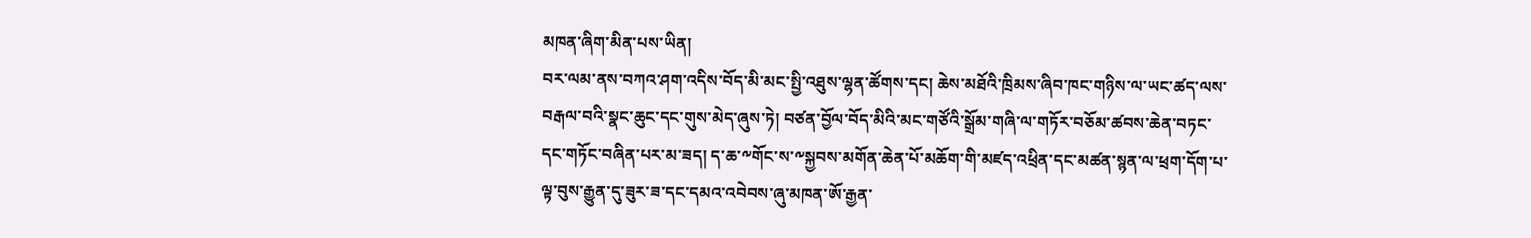མཁན་ཞིག་མིན་པས་ཡིན།
བར་ལམ་ནས་བཀའ་ཤག་འདིས་བོད་མི་མང་སྤྱི་འཐུས་ལྷན་ཚོགས་དང། ཆེས་མཐོའི་ཁྲིམས་ཞིབ་ཁང་གཉིས་ལ་ཡང་ཚད་ལས་བརྒལ་བའི་སྣང་ཆུང་དང་གུས་མེད་ཞུས་ཏེ། བཙན་བྱོལ་བོད་མིའི་མང་གཙོའི་སྒྲོམ་གཞི་ལ་གཏོར་བཅོམ་ཚབས་ཆེན་བཏང་དང་གཏོང་བཞིན་པར་མ་ཟད། ད་ཆ་༸གོང་ས་༸སྐྱབས་མགོན་ཆེན་པོ་མཆོག་གི་མཛད་འཕྲིན་དང་མཚན་སྙན་ལ་ཕྲག་དོག་པ་ལྟ་བུས་རྒྱུན་དུ་ཟུར་ཟ་དང་དམའ་འབེབས་ཞུ་མཁན་ཨོ་རྒྱན་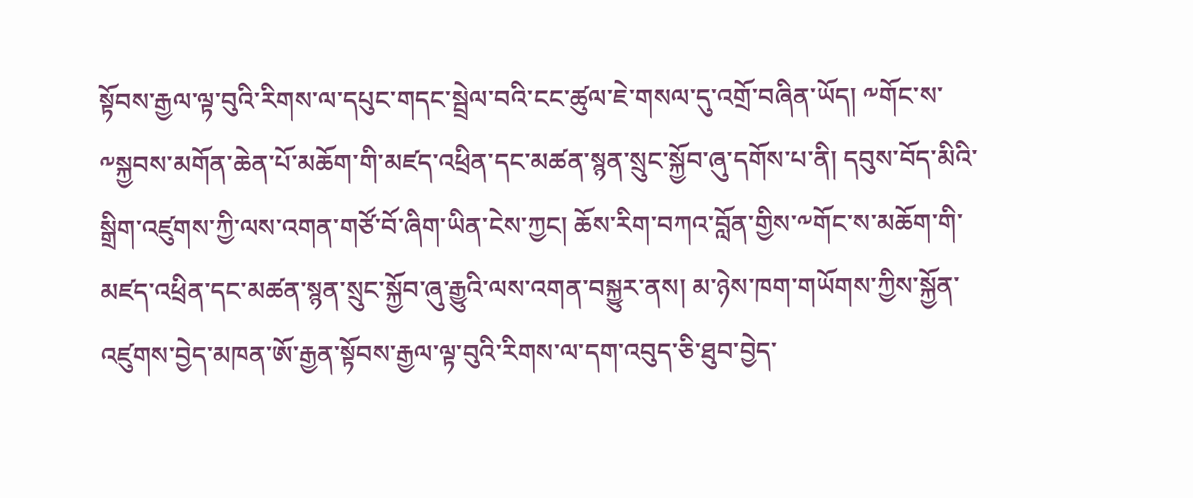སྟོབས་རྒྱལ་ལྟ་བུའི་རིགས་ལ་དཔུང་གདང་སྦྲེལ་བའི་ངང་ཚུལ་ཇེ་གསལ་དུ་འགྲོ་བཞིན་ཡོད། ༸གོང་ས་༸སྐྱབས་མགོན་ཆེན་པོ་མཆོག་གི་མཛད་འཕྲིན་དང་མཚན་སྙན་སྲུང་སྐྱོབ་ཞུ་དགོས་པ་ནི། དབུས་བོད་མིའི་སྒྲིག་འཛུགས་ཀྱི་ལས་འགན་གཙོ་བོ་ཞིག་ཡིན་ངེས་ཀྱང། ཆོས་རིག་བཀའ་བློན་གྱིས་༸གོང་ས་མཆོག་གི་མཛད་འཕྲིན་དང་མཚན་སྙན་སྲུང་སྐྱོབ་ཞུ་རྒྱུའི་ལས་འགན་བསྐྱུར་ནས། མ་ཉེས་ཁག་གཡོགས་ཀྱིས་སྐྱོན་འཛུགས་བྱེད་མཁན་ཨོ་རྒྱན་སྟོབས་རྒྱལ་ལྟ་བུའི་རིགས་ལ་དག་འབུད་ཅི་ཐུབ་བྱེད་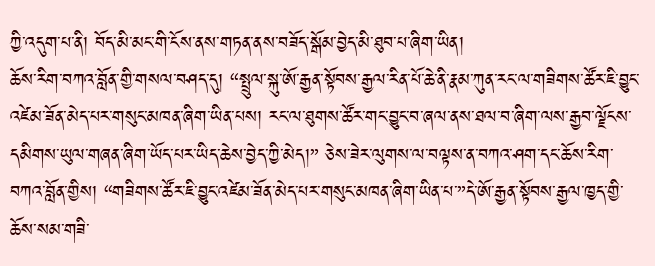ཀྱི་འདུག་པ་ནི། བོད་མི་མང་གི་ངོས་ནས་གཏན་ནས་བཟོད་སྒོམ་བྱེད་མི་ཐུབ་པ་ཞིག་ཡིན།
ཆོས་རིག་བཀའ་བློན་གྱི་གསལ་བཤད་དུ། “སྤྲུལ་སྐུ་ཨོ་རྒྱན་སྟོབས་རྒྱལ་རིན་པོ་ཆེ་ནི་རྣམ་ཀུན་རང་ལ་གཟིགས་ཚོར་ཇི་བྱུང་འཛེམ་ཟོན་མེད་པར་གསུང་མཁན་ཞིག་ཡིན་པས། རང་ལ་ཐུགས་ཚོར་གང་བྱུང་བ་ཞལ་ནས་ཐལ་བ་ཞིག་ལས་རྒྱབ་ལྗོངས་དམིགས་ཡུལ་གཞན་ཞིག་ཡོད་པར་ཡིད་ཆེས་བྱེད་ཀྱི་མེད།” ཅེས་ཟེར་ལུགས་ལ་བལྟས་ན་བཀའ་ཤག་དང་ཆོས་རིག་བཀའ་བློན་གྱིས། “གཟིགས་ཚོར་ཇི་བྱུང་འཛེམ་ཟོན་མེད་པར་གསུང་མཁན་ཞིག་ཡིན་པ་”དེ་ཨོ་རྒྱན་སྟོབས་རྒྱལ་ཁྱད་གྱི་ཆོས་སམ་གཟི་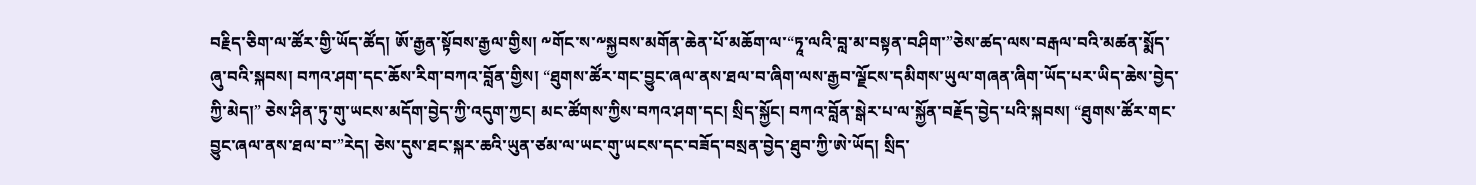བརྗིད་ཅིག་ལ་ཚོར་གྱི་ཡོད་ཚོད། ཨོ་རྒྱན་སྟོབས་རྒྱལ་གྱིས། ༸གོང་ས་༸སྐྱབས་མགོན་ཆེན་པོ་མཆོག་ལ་“ཏཱ་ལའི་བླ་མ་བསྟན་བཤིག་”ཅེས་ཚད་ལས་བརྒལ་བའི་མཚན་སྨོད་ཞུ་བའི་སྐབས། བཀའ་ཤག་དང་ཆོས་རིག་བཀའ་བློན་གྱིས། “ཐུགས་ཚོར་གང་བྱུང་ཞལ་ནས་ཐལ་བ་ཞིག་ལས་རྒྱབ་ལྗོངས་དམིགས་ཡུལ་གཞན་ཞིག་ཡོད་པར་ཡིད་ཆེས་བྱེད་ཀྱི་མེད།” ཅེས་ཤིན་ཏུ་གུ་ཡངས་མདོག་བྱེད་ཀྱི་འདུག་ཀྱང། མང་ཚོགས་ཀྱིས་བཀའ་ཤག་དང། སྲིད་སྐྱོང། བཀའ་བློན་སྒེར་པ་ལ་སྐྱོན་བརྗོད་བྱེད་པའི་སྐབས། “ཐུགས་ཚོར་གང་བྱུང་ཞལ་ནས་ཐལ་བ་”རེད། ཅེས་དུས་ཐང་སྐར་ཆའི་ཡུན་ཙམ་ལ་ཡང་གུ་ཡངས་དང་བཟོད་བསྲན་བྱེད་ཐུབ་ཀྱི་ཨེ་ཡོད། སྲིད་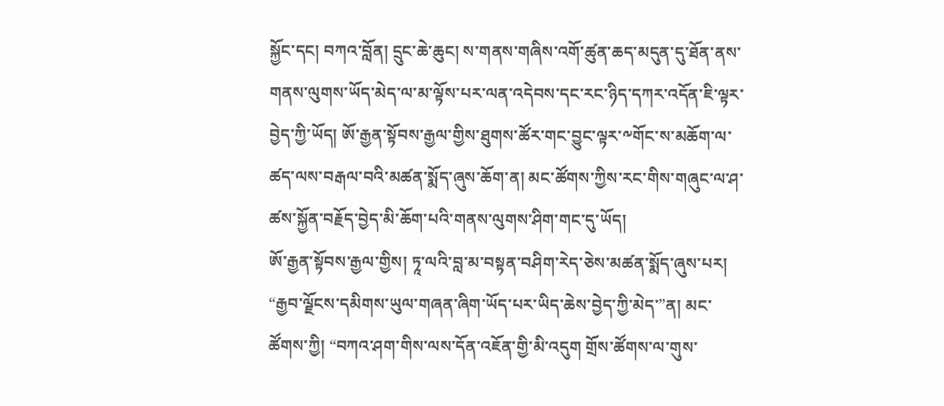སྐྱོང་དང། བཀའ་བློན། དྲུང་ཆེ་ཆུང། ས་གནས་གཞིས་འགོ་ཚུན་ཆད་མདུན་དུ་ཐོན་ནས་གནས་ལུགས་ཡོད་མེད་ལ་མ་ལྟོས་པར་ལན་འདེབས་དང་རང་ཉིད་དཀར་འདོན་ཇི་ལྟར་བྱེད་ཀྱི་ཡོད། ཨོ་རྒྱན་སྟོབས་རྒྱལ་གྱིས་ཐུགས་ཚོར་གང་བྱུང་ལྟར་༸གོང་ས་མཆོག་ལ་ཚད་ལས་བརྒལ་བའི་མཚན་སྨོད་ཞུས་ཆོག་ན། མང་ཚོགས་ཀྱིས་རང་གིས་གཞུང་ལ་ཤ་ཚས་སྐྱོན་བརྗོད་བྱེད་མི་ཆོག་པའི་གནས་ལུགས་ཤིག་གང་དུ་ཡོད།
ཨོ་རྒྱན་སྟོབས་རྒྱལ་གྱིས། ཏཱ་ལའི་བླ་མ་བསྟན་བཤིག་རེད་ཅེས་མཚན་སྨོད་ཞུས་པར། “རྒྱབ་ལྗོངས་དམིགས་ཡུལ་གཞན་ཞིག་ཡོད་པར་ཡིད་ཆེས་བྱེད་ཀྱི་མེད་”ན། མང་ཚོགས་ཀྱི། “བཀའ་ཤག་གིས་ལས་དོན་འཇོན་གྱི་མི་འདུག གྲོས་ཚོགས་ལ་གུས་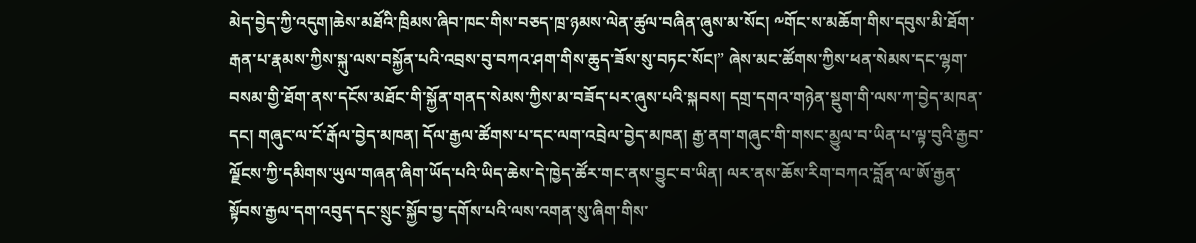མེད་བྱེད་ཀྱི་འདུག།ཆེས་མཐོའི་ཁྲིམས་ཞིབ་ཁང་གིས་བཅད་ཁྲ་ཉམས་ལེན་ཚུལ་བཞིན་ཞུས་མ་སོང། ༸གོང་ས་མཆོག་གིས་དབུས་མི་ཐོག་རྒན་པ་རྣམས་ཀྱིས་སྐུ་ལས་བསྐྱོན་པའི་འབྲས་བུ་བཀའ་ཤག་གིས་ཆུད་ཟོས་སུ་བཏང་སོང།” ཞེས་མང་ཚོགས་ཀྱིས་ཕན་སེམས་དང་ལྷག་བསམ་གྱི་ཐོག་ནས་དངོས་མཐོང་གི་སྐྱོན་གནད་སེམས་ཀྱིས་མ་བཟོད་པར་ཞུས་པའི་སྐབས། དགྲ་དགའ་གཉེན་སྡུག་གི་ལས་ཀ་བྱེད་མཁན་དང། གཞུང་ལ་ངོ་རྒོལ་བྱེད་མཁན། དོལ་རྒྱལ་ཚོགས་པ་དང་ལག་འབྲེལ་བྱེད་མཁན། རྒྱ་ནག་གཞུང་གི་གསང་མྱུལ་བ་ཡིན་པ་ལྟ་བུའི་རྒྱབ་ལྗོངས་ཀྱི་དམིགས་ཡུལ་གཞན་ཞིག་ཡོད་པའི་ཡིད་ཆེས་དེ་ཁྱེད་ཚོར་གང་ནས་བྱུང་བ་ཡིན། ལར་ནས་ཆོས་རིག་བཀའ་བློན་ལ་ཨོ་རྒྱན་སྟོབས་རྒྱལ་དག་འབུད་དང་སྲུང་སྐྱོབ་བྱ་དགོས་པའི་ལས་འགན་སུ་ཞིག་གིས་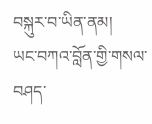བསྐུར་བ་ཡིན་ནམ།
ཡང་བཀའ་བློན་གྱི་གསལ་བཤད་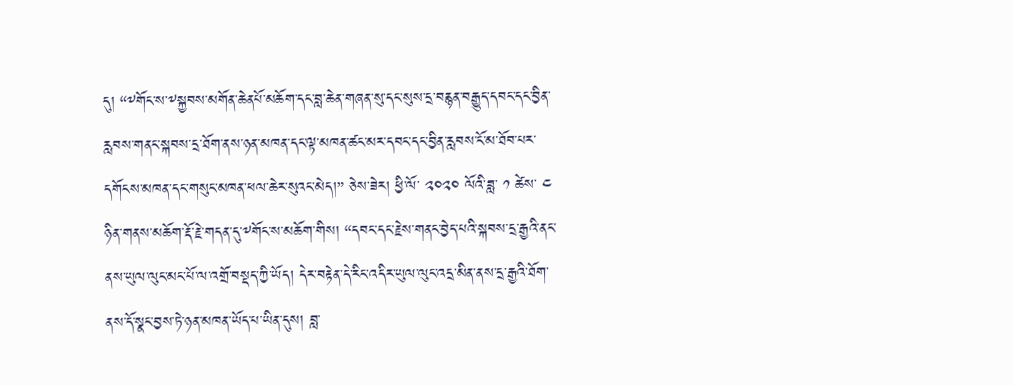དུ། “༸གོང་ས་༸སྐྱབས་མགོན་ཆེནཔོ་མཆོག་དང་བླ་ཆེན་གཞན་སུ་དང་སུས་དྲ་བརྙན་བརྒྱུད་དབང་དང་བྱིན་རླབས་གནང་སྐབས་དྲ་ཐོག་ནས་ཉན་མཁན་དང་ལྟ་མཁན་ཚང་མར་དབང་དང་བྱིན་རླབས་ངོ་མ་ཐོབ་པར་དགོངས་མཁན་དང་གསུང་མཁན་ཕལ་ཆེར་སུའང་མེད།” ཅེས་ཟེར། ཕྱི་ལོ་ ༢༠༢༠ ལོའི་ཟླ་ ༡ ཚེས་ ༤ ཉིན་གནས་མཆོག་རྡོ་རྗེ་གདན་དུ་༸གོང་ས་མཆོག་གིས། “དབང་དང་རྗེས་གནང་བྱེད་པའི་སྐབས་དྲ་རྒྱའི་ནང་ནས་ཡུལ་ལུང་མང་པོ་ལ་འགྲོ་བསྡད་ཀྱི་ཡོད། དེར་བརྟེན་དེ་རིང་འདིར་ཡུལ་ལུང་འདྲ་མིན་ནས་དྲ་རྒྱའི་ཐོག་ནས་དོ་སྣང་བྱས་ཏེ་ཉན་མཁན་ཡོད་པ་ཡིན་དུས། བླ་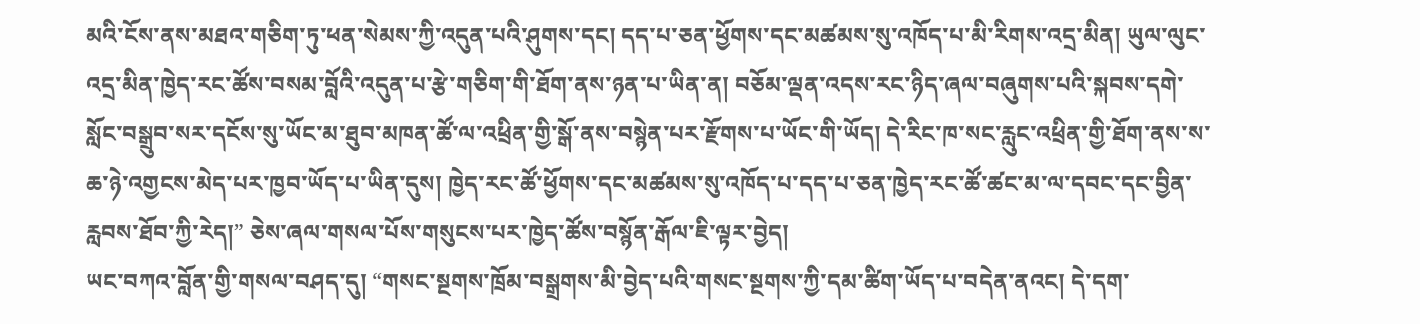མའི་ངོས་ནས་མཐའ་གཅིག་ཏུ་ཕན་སེམས་ཀྱི་འདུན་པའི་ཤུགས་དང། དད་པ་ཅན་ཕྱོགས་དང་མཚམས་སུ་འཁོད་པ་མི་རིགས་འདྲ་མིན། ཡུལ་ལུང་འདྲ་མིན་ཁྱེད་རང་ཚོས་བསམ་བློའི་འདུན་པ་རྩེ་གཅིག་གི་ཐོག་ནས་ཉན་པ་ཡིན་ན། བཅོམ་ལྡན་འདས་རང་ཉིད་ཞལ་བཞུགས་པའི་སྐབས་དགེ་སློང་བསྒྲུབ་སར་དངོས་སུ་ཡོང་མ་ཐུབ་མཁན་ཚོ་ལ་འཕྲིན་གྱི་སྒོ་ནས་བསྙེན་པར་རྫོགས་པ་ཡོང་གི་ཡོད། དེ་རིང་ཁ་སང་རླུང་འཕྲིན་གྱི་ཐོག་ནས་ས་ཆ་ཉེ་འགྱངས་མེད་པར་ཁྱབ་ཡོད་པ་ཡིན་དུས། ཁྱེད་རང་ཚོ་ཕྱོགས་དང་མཚམས་སུ་འཁོད་པ་དད་པ་ཅན་ཁྱེད་རང་ཚོ་ཚང་མ་ལ་དབང་དང་བྱིན་རླབས་ཐོབ་ཀྱི་རེད།” ཅེས་ཞལ་གསལ་པོས་གསུངས་པར་ཁྱེད་ཚོས་བསྙོན་རྒོལ་ཇི་ལྟར་བྱེད།
ཡང་བཀའ་བློན་གྱི་གསལ་བཤད་དུ། “གསང་སྔགས་ཁྲོམ་བསྒྲགས་མི་བྱེད་པའི་གསང་སྔགས་ཀྱི་དམ་ཚིག་ཡོད་པ་བདེན་ནའང། དེ་དག་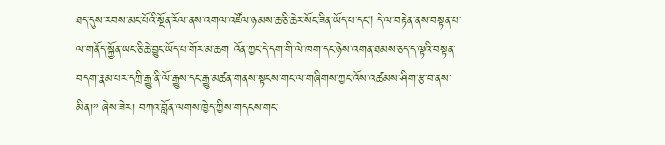ཐད་དུས་རབས་མང་པོའི་སྔོན་རོལ་ནས་འགལ་འཛོལ་ཉམས་ཆ་ཅི་ཆེར་སོང་ཟིན་ཡོད་པ་དང། དེ་ལ་བརྟེན་ནས་བསྟན་པ་ལ་གནོད་སྐྱོན་ཡང་ཅི་ཆེ་བྱུང་ཡོད་པ་གོར་མ་ཆག འོན་ཀྱང་དེ་དག་གི་ལེ་ཁག་དང་ཉེས་འགན་ཐམས་ཅད་ད་ལྟའི་བསྟན་བདག་རྣམ་པར་དཀྲི་རྒྱུ་ནི་ལོ་རྒྱུས་དང་རྒྱུ་མཚན་གནས་སྟངས་གང་ལ་གཞིགས་ཀྱང་འོས་འཚམས་ཤིག་རྩ་བ་ནས་མིན།” ཞེས་ཟེར། བཀའ་བློན་ལགས་ཁྱེད་ཀྱིས་གདངས་གང་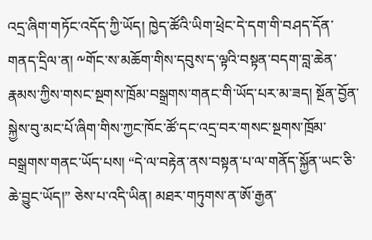འདྲ་ཞིག་གཏོང་འདོད་ཀྱི་ཡོད། ཁྱེད་ཚོའི་ཡིག་ཕྲེང་དེ་དག་གི་བཤད་དོན་གནད་དྲིལ་ན། ༸གོང་ས་མཆོག་གིས་དབུས་ད་ལྟའི་བསྟན་བདག་བླ་ཆེན་རྣམས་ཀྱིས་གསང་སྔགས་ཁྲོམ་བསྒྲགས་གནང་གི་ཡོད་པར་མ་ཟད། སྔོན་བྱོན་སྐྱེས་བུ་མང་པོ་ཞིག་གིས་ཀྱང་ཁོང་ཚོ་དང་འདྲ་བར་གསང་སྔགས་ཁྲོམ་བསྒྲགས་གནང་ཡོད་པས། “དེ་ལ་བརྟེན་ནས་བསྟན་པ་ལ་གནོད་སྐྱོན་ཡང་ཅི་ཆེ་བྱུང་ཡོད།” ཅེས་པ་འདི་ཡིན། མཐར་གཏུགས་ན་ཨོ་རྒྱན་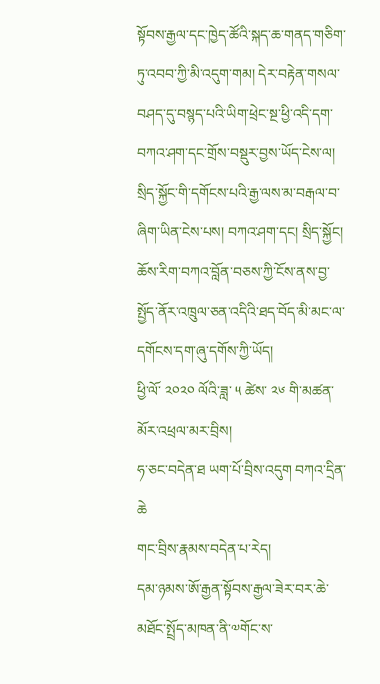སྟོབས་རྒྱལ་དང་ཁྱེད་ཚོའི་སྐད་ཆ་གནད་གཅིག་ཏུ་འབབ་ཀྱི་མི་འདུག་གམ། དེར་བརྟེན་གསལ་བཤད་དུ་བསྙད་པའི་ཡིག་ཕྲེང་སྔ་ཕྱི་འདི་དག་བཀའ་ཤག་དང་གྲོས་བསྡུར་བྱས་ཡོད་ངེས་ལ། སྲིད་སྐྱོང་གི་དགོངས་པའི་རྒྱ་ལས་མ་བརྒལ་བ་ཞིག་ཡིན་ངེས་པས། བཀའ་ཤག་དང། སྲིད་སྐྱོང། ཆོས་རིག་བཀའ་བློན་བཅས་ཀྱི་ངོས་ནས་བྱ་སྤྱོད་ནོར་འཁྲུལ་ཅན་འདིའི་ཐད་བོད་མི་མང་ལ་དགོངས་དག་ཞུ་དགོས་ཀྱི་ཡོད།
ཕྱི་ལོ་ ༢༠༢༠ ལོའི་ཟླ་ ༥ ཚེས་ ༢༦ གི་མཚན་མོར་འཕྲལ་མར་བྲིས།
ཧ་ཅང་བདེན་ཐ ཡག་པོ་བྲིས་འདུག བཀའ་དྲིན་ཆེ
གང་བྲིས་རྣམས་བདེན་པ་རེད།
དམ་ཉམས་ཨོ་རྒྱན་སྟོབས་རྒྱལ་ཟེར་བར་ཆེ་མཐོང་སྤྲོད་མཁན་ནི་༧གོང་ས་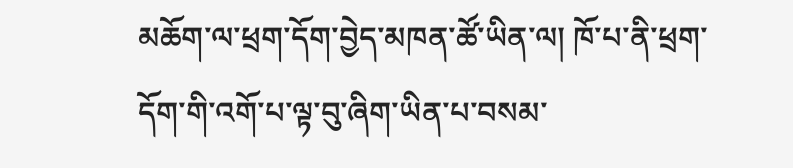མཆོག་ལ་ཕྲག་དོག་བྱེད་མཁན་ཚོ་ཡིན་ལ། ཁོ་པ་ནི་ཕྲག་དོག་གི་འགོ་པ་ལྟ་བུ་ཞིག་ཡིན་པ་བསམ་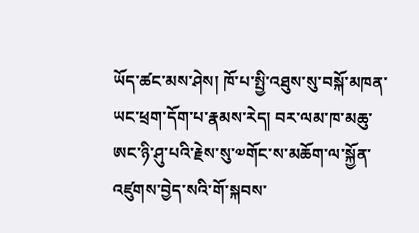ཡོད་ཚང་མས་ཤེས། ཁོ་པ་སྤྱི་འཐུས་སུ་བསྐོ་མཁན་ཡང་ཕྲག་དོག་པ་རྣམས་རེད། བར་ལམ་ཁ་མཆུ་ཨང་ཉི་ཤུ་པའི་རྗེས་སུ་༧གོང་ས་མཆོག་ལ་སྐྱོན་འཛུགས་བྱེད་སའི་གོ་སྐབས་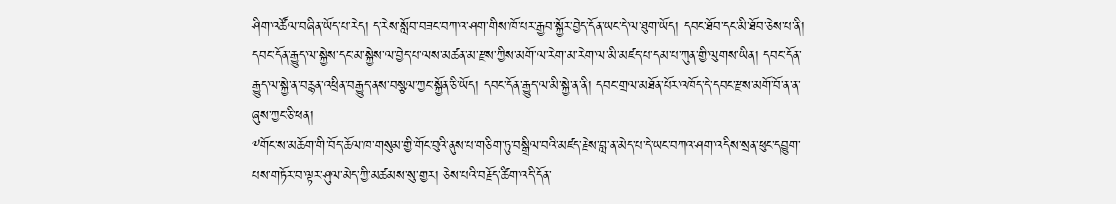ཤིག་འཚོལ་བཞིན་ཡོད་པ་རེད། ད་རེས་སློབ་བཟང་བཀ་འ་ཤག་གིས་ཁོ་པར་རྒྱབ་སྐྱོར་བྱེད་དོན་ཡང་དེ་ལ་ཐུག་ཡོད། དབང་ཐོབ་དང་མི་ཐོབ་ཅེས་པ་ནི། དབང་དོན་རྒྱུད་ལ་སྐྱེས་དང་མ་སྐྱེས་ལ་བྱེད་པ་ལས་མཚན་མ་རྫས་ཀྱིས་མགོ་ལ་རེག་མ་རེག་ལ་མི་མཛད་པ་དམ་པ་ཀུན་གྱི་ལུགས་ཡིན། དབང་དོན་རྒྱུད་ལ་སྐྱེ་ན་བརྙན་འཕྲིན་བརྒྱུད་ནས་བསྩལ་ཀྱང་སྐྱོན་ཅི་ཡོད། དབང་དོན་རྒྱུད་ལ་མི་སྐྱེ་ན་ནི། དབང་གྲལ་མཐོན་པོར་འཁོད་དེ་དབང་རྫས་མགོ་བོ་ན་ན་ཞུས་ཀྱང་ཅི་ཕན།
༸གོང་ས་མཆོག་གི་བོད་ཆོལ་ཁ་གསུམ་གྱི་གོང་བུའི་ནུས་པ་གཅིག་ཏུ་བསྒྲིལ་བའི་མཛད་རྗེས་བླ་ན་མེད་པ་དེ་ཡང་བཀའ་ཤག་འདིས་སྲན་ཕུང་དབྱུག་པས་གཏོར་བ་ལྟར་ཤུལ་མེད་ཀྱི་མཚམས་སུ་གྱར། ཅེས་པའི་བརྗོད་ཚིག་འདི་དོན་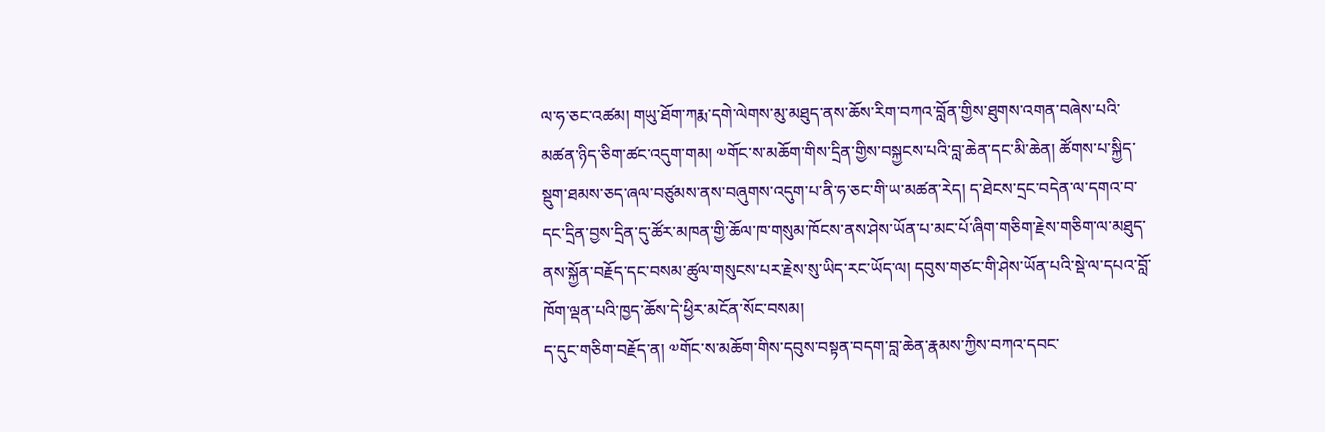ལ་ཧ་ཅང་འཚམ། གཡུ་ཐོག་ཀརྨ་དགེ་ལེགས་མུ་མཐུད་ནས་ཆོས་རིག་བཀའ་བློན་གྱིས་ཐུགས་འགན་བཞེས་པའི་མཚན་ཉིད་ཅིག་ཚང་འདུག་གམ། ༧གོང་ས་མཆོག་གིས་དྲིན་གྱིས་བསྐྱངས་པའི་བླ་ཆེན་དང་མི་ཆེན། ཚོགས་པ་སྐྱིད་སྡུག་ཐམས་ཅད་ཞལ་བཙུམས་ནས་བཞུགས་འདུག་པ་ནི་ཧ་ཅང་གི་ཡ་མཚན་རེད། ད་ཐེངས་དྲང་བདེན་ལ་དགའ་བ་དང་དྲིན་བྱས་དྲིན་དུ་ཚོར་མཁན་གྱི་ཆོལ་ཁ་གསུམ་ཁོངས་ནས་ཤེས་ཡོན་པ་མང་པོ་ཞིག་གཅིག་རྗེས་གཅིག་ལ་མཐུད་ནས་སྐྱོན་བརྗོད་དང་བསམ་ཚུལ་གསུངས་པར་རྗེས་སུ་ཡིད་རང་ཡོད་ལ། དབུས་གཙང་གི་ཤེས་ཡོན་པའི་སྡེ་ལ་དཔའ་བློ་ཁོག་ལྡན་པའི་ཁྱད་ཆོས་དེ་ཕྱིར་མངོན་སོང་བསམ།
ད་དུང་གཅིག་བརྗོད་ན། ༧གོང་ས་མཆོག་གིས་དབུས་བསྟན་བདག་བླ་ཆེན་རྣམས་ཀྱིས་བཀའ་དབང་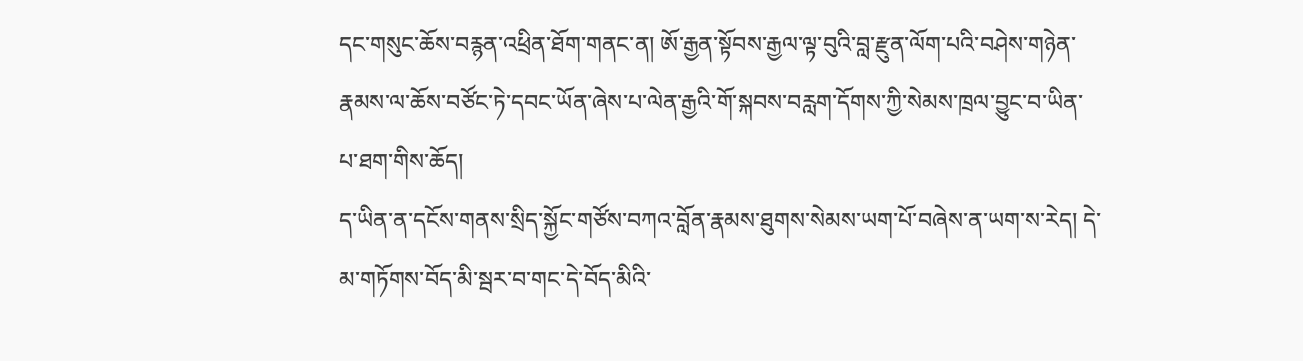དང་གསུང་ཆོས་བརྙན་འཕྲིན་ཐོག་གནང་ན། ཨོ་རྒྱན་སྟོབས་རྒྱལ་ལྟ་བུའི་བླ་རྫུན་ལོག་པའི་བཤེས་གཉེན་རྣམས་ལ་ཆོས་བཙོང་ཏེ་དབང་ཡོན་ཞེས་པ་ལེན་རྒྱའི་གོ་སྐབས་བརླག་དོགས་ཀྱི་སེམས་ཁྲལ་བྱུང་བ་ཡིན་པ་ཐག་གིས་ཆོད།
ད་ཡིན་ན་དངོས་གནས་སྲིད་སྐྱོང་གཙོས་བཀའ་བློན་རྣམས་ཐུགས་སེམས་ཡག་པོ་བཞེས་ན་ཡག་ས་རེད། དེ་མ་གཏོགས་བོད་མི་སྦར་བ་གང་དེ་བོད་མིའི་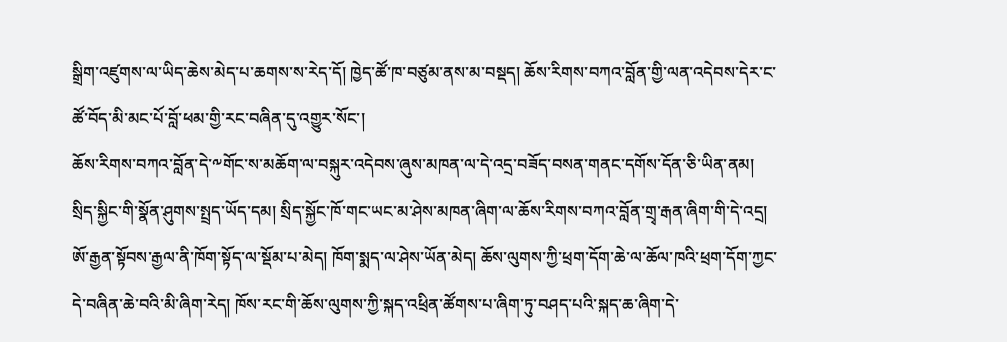སྒྲིག་འཛུགས་ལ་ཡིད་ཆེས་མེད་པ་ཆགས་ས་རེད་དོ། ཁྱེད་ཚོ་ཁ་བཙུམ་ནས་མ་བསྡད། ཆོས་རིགས་བཀའ་བློན་གྱི་ལན་འདེབས་དེར་ང་ཚོ་བོད་མི་མང་པོ་བློ་ཕམ་གྱི་རང་བཞིན་དུ་འགྱུར་སོང་།
ཆོས་རིགས་བཀའ་བློན་དེ་༸གོང་ས་མཆོག་ལ་བསྐུར་འདེབས་ཞུས་མཁན་ལ་དེ་འདྲ་བཟོད་བསན་གནང་དགོས་དོན་ཅི་ཡིན་ནམ། སྲིད་སྐྱིང་གི་སྣོན་ཤུགས་སྤྲད་ཡོད་དམ། སྲིད་སྐྱོང་ཁོ་གང་ཡང་མ་ཤེས་མཁན་ཞིག་ལ་ཆོས་རིགས་བཀའ་བློན་གྲྭ་རྒན་ཞིག་གི་དེ་འདྲ།
ཨོ་རྒྱན་སྟོབས་རྒྱལ་ནི་ཁོག་སྟོད་ལ་སྡོམ་པ་མེད། ཁོག་སྨད་ལ་ཤེས་ཡོན་མེད། ཆོས་ལུགས་ཀྱི་ཕྲག་དོག་ཆེ་ལ་ཆོལ་ཁའི་ཕྲག་དོག་ཀྱང་དེ་བཞིན་ཆེ་བའི་མི་ཞིག་རེད། ཁོས་རང་གི་ཆོས་ལུགས་ཀྱི་སྐད་འཕྲིན་ཚོགས་པ་ཞིག་ཏུ་བཤད་པའི་སྐད་ཆ་ཞིག་དེ་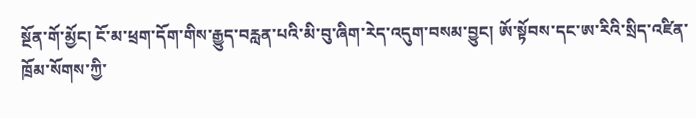སྔོན་གོ་མྱོང། ངོ་མ་ཕྲག་དོག་གིས་རྒྱུད་བརླན་པའི་མི་བུ་ཞིག་རེད་འདུག་བསམ་བྱུང། ཨོ་སྟོབས་དང་ཨ་རིའི་སྲིད་འཛིན་ཁྲོམ་སོགས་ཀྱི་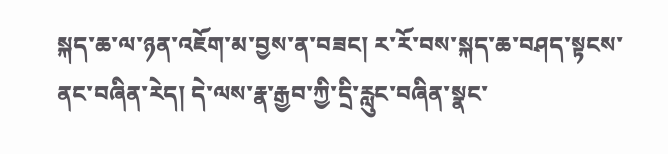སྐད་ཆ་ལ་ཉན་འཇོག་མ་བྱས་ན་བཟང། ར་རོ་བས་སྐད་ཆ་བཤད་སྟངས་ནང་བཞིན་རེད། དེ་ལས་རྣ་རྒྱབ་ཀྱི་དྲི་རླུང་བཞིན་སྣང་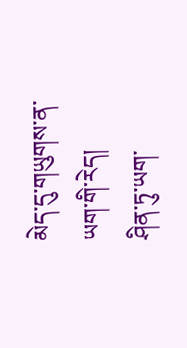མེད་དུ་གཡུགས་ན་ཡག་གི་རེད།
ཤིན་ཏུ་ཡག་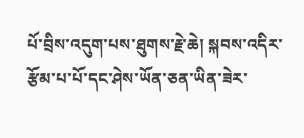པོ་བྲིས་འདུག་པས་ཐུགས་རྗེ་ཆེ། སྐབས་འདིར་རྩོམ་པ་པོ་དང་ཤེས་ཡོན་ཅན་ཡིན་ཟེར་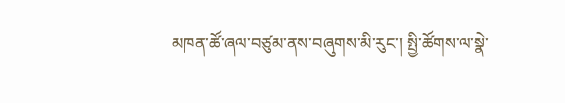མཁན་ཚོ་ཞལ་བཙུམ་ནས་བཞུགས་མི་རུང་། སྤྱི་ཚོགས་ལ་སྣེ་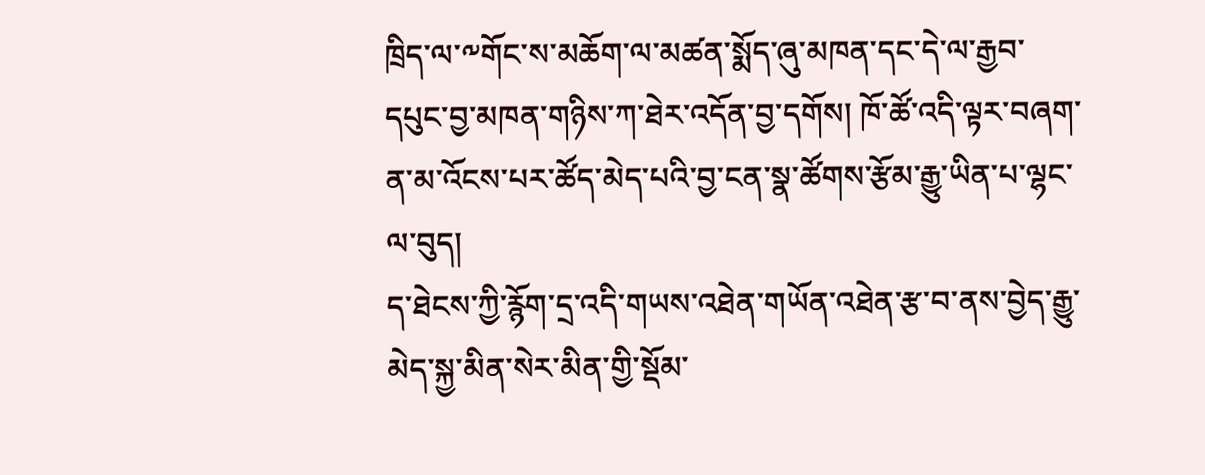ཁྲིད་ལ་༸གོང་ས་མཆོག་ལ་མཚན་སྨོད་ཞུ་མཁན་དང་དེ་ལ་རྒྱབ་དཔུང་བྱ་མཁན་གཉིས་ཀ་ཐེར་འདོན་བྱ་དགོས། ཁོ་ཚོ་འདི་ལྟར་བཞག་ན་མ་འོངས་པར་ཚོད་མེད་པའི་བྱ་ངན་སྣ་ཚོགས་རྩོམ་རྒྱུ་ཡིན་པ་ལྷང་ལ་བུད།
ད་ཐེངས་ཀྱི་རྙོག་དྲ་འདི་གཡས་འཐེན་གཡོན་འཐེན་རྩ་བ་ནས་བྱེད་རྒྱུ་མེད་སྐྱ་མིན་སེར་མིན་གྱི་སྡོམ་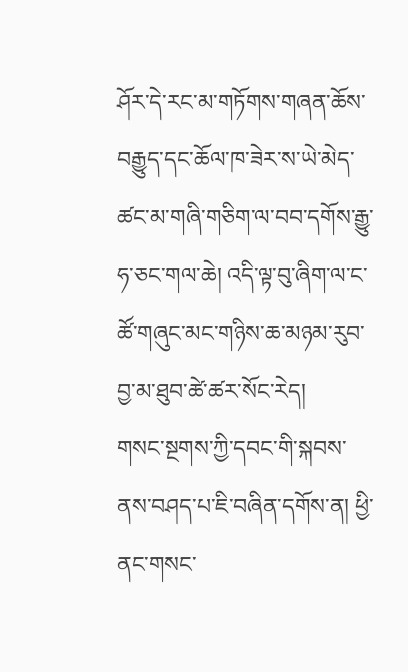ཤོར་དེ་རང་མ་གཏོགས་གཞན་ཆོས་བརྒྱུད་དང་ཆོལ་ཁ་ཟེར་ས་ཡེ་མེད་ཚང་མ་གཞི་གཅིག་ལ་བབ་དགོས་རྒྱུ་ཧ་ཅང་གལ་ཆེ། འདི་ལྟ་བུ་ཞིག་ལ་ང་ཚོ་གཞུང་མང་གཉིས་ཆ་མཉམ་རུབ་བྱ་མ་ཐུབ་ཚེ་ཚར་སོང་རེད།
གསང་སྔགས་ཀྱི་དབང་གི་སྐབས་ནས་བཤད་པ་ཇི་བཞིན་དགོས་ན། ཕྱི་ནང་གསང་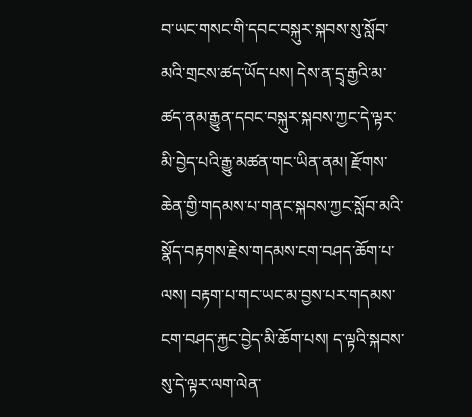བ་ཡང་གསང་གི་དབང་བསྐུར་སྐབས་སུ་སློབ་མའི་གྲངས་ཚད་ཡོད་པས། དེས་ན་དྲྭ་རྒྱའི་མ་ཚད་ནམ་རྒྱུན་དབང་བསྐུར་སྐབས་ཀྱང་དེ་ལྟར་མི་བྱེད་པའི་རྒྱུ་མཚན་གང་ཡིན་ནམ། རྫོགས་ཆེན་གྱི་གདམས་པ་གནང་སྐབས་ཀྱང་སློབ་མའི་སྣོད་བརྟགས་རྗེས་གདམས་ངག་བཤད་ཆོག་པ་ལས། བརྟག་པ་གང་ཡང་མ་བྱས་པར་གདམས་ངག་བཤད་རྐྱང་བྱེད་མི་ཆོག་པས། ད་ལྟའི་སྐབས་སུ་དེ་ལྟར་ལག་ལེན་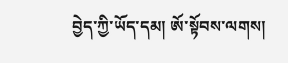བྱེད་ཀྱི་ཡོད་དམ། ཨོ་སྟོབས་ལགས།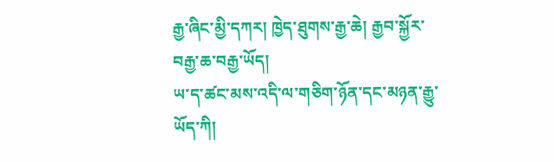རྒྱ་ཞིང་མྱི་དཀར། ཁྱེད་ཐུགས་རྒྱ་ཆེ། རྒྱབ་སྐྱོར་བརྒྱ་ཆ་བརྒྱ་ཡོད།
ཡ་ད་ཚང་མས་འདི་ལ་གཅིག་ཉོན་དང་མཉན་རྒྱུ་ཡོད་ཀི།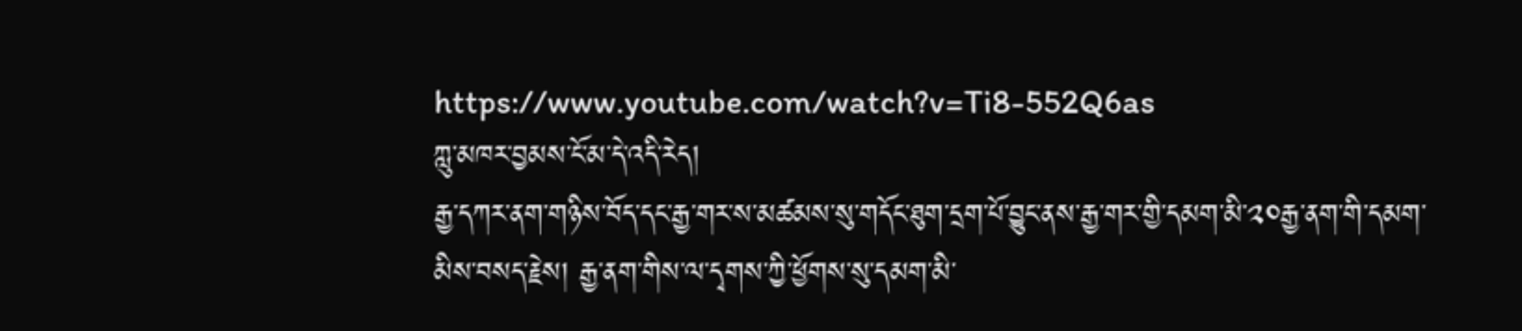https://www.youtube.com/watch?v=Ti8-552Q6as
ཀླུ་མཁར་བྱམས་ངོ་མ་དེ་འདི་རེད།
རྒྱ་དཀར་ནག་གཉིས་བོད་དང་རྒྱ་གར་ས་མཚམས་སུ་གདོང་ཐུག་དྲག་པོ་བྱུང་ནས་རྒྱ་གར་གྱི་དམག་མི་༢༠རྒྱ་ནག་གི་དམག་མིས་བསད་རྗེས། རྒྱ་ནག་གིས་ལ་དྭགས་ཀྱི་ཕྱོགས་སུ་དམག་མི་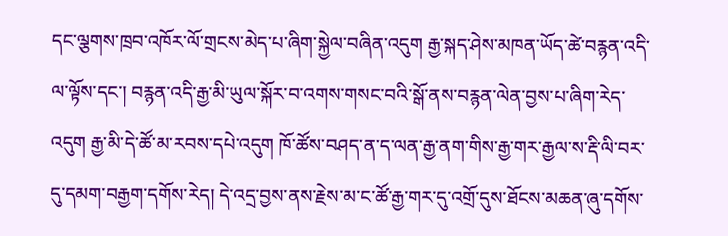དང་ལྕགས་ཁྲབ་འཁོར་ལོ་གྲངས་མེད་པ་ཞིག་སྐྱེལ་བཞིན་འདུག རྒྱ་སྐད་ཤེས་མཁན་ཡོད་ཚེ་བརྙན་འདི་ལ་ལྟོས་དང་། བརྙན་འདི་རྒྱ་མི་ཡུལ་སྐོར་བ་འགས་གསང་བའི་སྒོ་ནས་བརྙན་ལེན་བྱས་པ་ཞིག་རེད་འདུག རྒྱ་མི་དེ་ཚོ་མ་རབས་དཔེ་འདུག ཁོ་ཚོས་བཤད་ན་ད་ལན་རྒྱ་ནག་གིས་རྒྱ་གར་རྒྱལ་ས་རྡི་ལི་བར་དུ་དམག་བརྒྱག་དགོས་རེད། དེ་འདྲ་བྱས་ནས་རྗེས་མ་ང་ཚོ་རྒྱ་གར་དུ་འགྲོ་དུས་ཐོངས་མཆན་ཞུ་དགོས་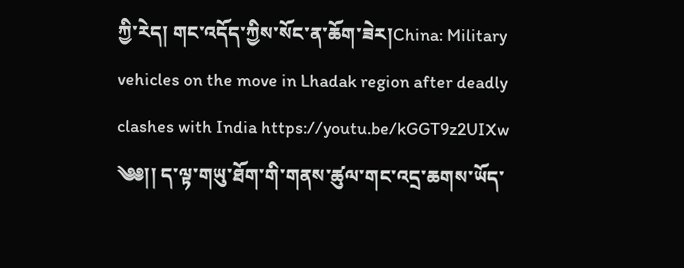ཀྱི་རེད། གང་འདོད་ཀྱིས་སོང་ན་ཆོག་ཟེར།China: Military vehicles on the move in Lhadak region after deadly clashes with India https://youtu.be/kGGT9z2UIXw
༄༅།། ད་ལྟ་གཡུ་ཐོག་གི་གནས་ཚུལ་གང་འདྲ་ཆགས་ཡོད་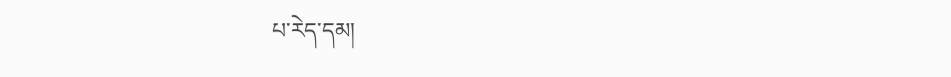པ་རེད་དམ།